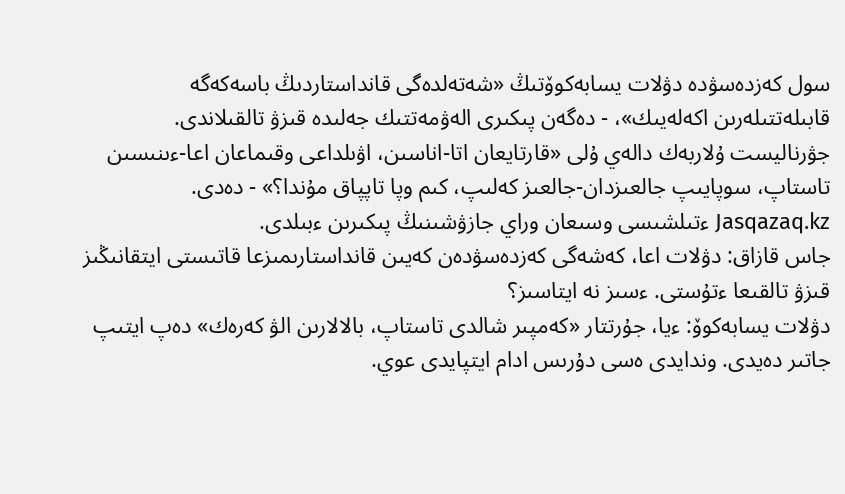سول كەزدەسۋدە دۋلات يسابەكوۆتىڭ «شەتەلدەگى قانداستاردىڭ باسەكەگە قابىلەتتىلەرىن اكەلەيىك»، - دەگەن پىكىرى الەۋمەتتىك جەلىدە قىزۋ تالقىلاندى.
جۋرناليست ۇلاربەك دالەي ۇلى «قارتايعان اتا-اناسىن، اۋىلداعى وقىماعان اعا-ءىنىسىن تاستاپ، سوپايىپ جالعىزدان-جالعىز كەلىپ، كىم وپا تاپپاق مۇندا؟» - دەدى. Jasqazaq.kz ءتىلشىسى وسىعان وراي جازۋشىنىڭ پىكىرىن ءبىلدى.
جاس قازاق: دۋلات اعا، كەشەگى كەزدەسۋدەن كەيىن قانداستارىمىزعا قاتىستى ايتقانىڭىز قىزۋ تالقىعا ءتۇستى. ءسىز نە ايتاسىز؟
دۋلات يسابەكوۆ: ءيا، جۇرتتار «كەمپىر شالدى تاستاپ، بالالارىن الۋ كەرەك» دەپ ايتىپ جاتىر دەيدى. وندايدى ەسى دۇرىس ادام ايتپايدى عوي.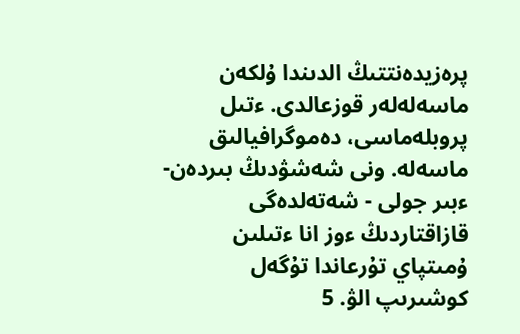پرەزيدەنتتىڭ الدىندا ۇلكەن ماسەلەلەر قوزعالدى. ءتىل پروبلەماسى، دەموگرافيالىق ماسەلە. ونى شەشۋدىڭ بىردەن-ءبىر جولى - شەتەلدەگى قازاقتاردىڭ ءوز انا ءتىلىن ۇمىتپاي تۇرعاندا تۇگەل كوشىرىپ الۋ. 5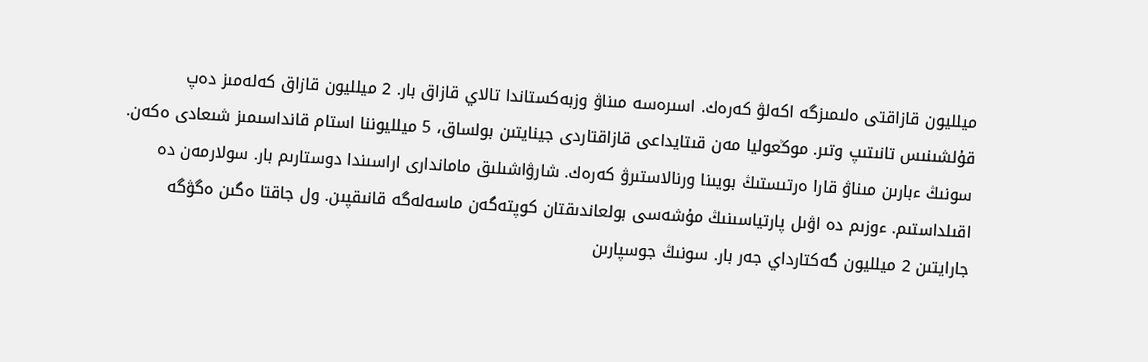ميلليون قازاقتى ەلىمىزگە اكەلۋ كەرەك. اسىرەسە مىناۋ وزبەكستاندا تالاي قازاق بار. 2 ميلليون قازاق كەلەمىز دەپ قۇلشىنىس تانىتىپ وتىر. موڭعوليا مەن قىتايداعى قازاقتاردى جينايتىن بولساق، 5 ميلليوننا استام قانداسىمىز شىعادى ەكەن. سونىڭ ءبارىن مىناۋ قارا ەرتىستىڭ بويىنا ورنالاستىرۋ كەرەك. شارۋاشىلىق ماماندارى اراسىندا دوستارىم بار. سولارمەن دە اقىلداستىم. ءوزىم دە اۋىل پارتياسىنىڭ مۇشەسى بولعاندىقتان كوپتەگەن ماسەلەگە قانىقپىن. ول جاقتا ەگىن ەگۋگە جارايتىن 2 ميلليون گەكتارداي جەر بار. سونىڭ جوسپارىن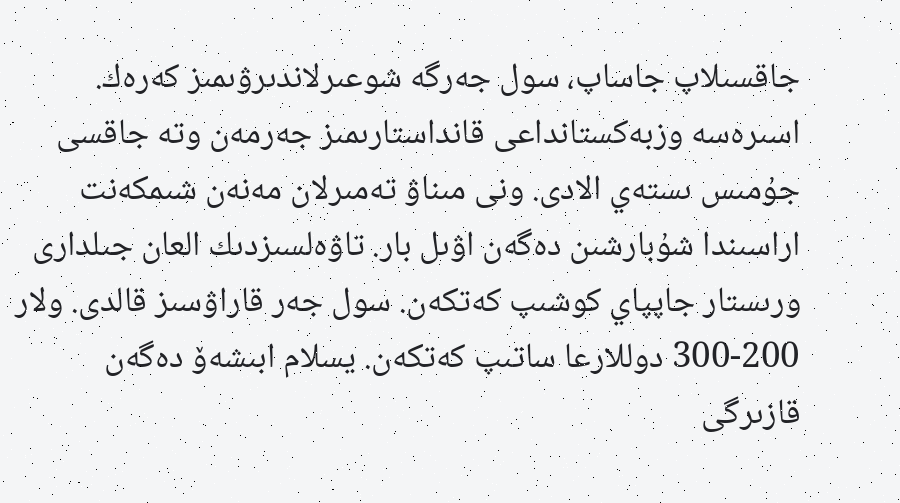جاقسىلاپ جاساپ، سول جەرگە شوعىرلاندىرۋىمىز كەرەك. اسىرەسە وزبەكستانداعى قانداستارىمىز جەرمەن وتە جاقسى جۇمىس ىستەي الادى. ونى مىناۋ تەمىرلان مەنەن شىمكەنت اراسىندا شۇبارشىن دەگەن اۋىل بار. تاۋەلسىزدىك العان جىلدارى ورىستار جاپپاي كوشىپ كەتكەن. سول جەر قاراۋسىز قالدى. ولار 200-300 دوللارعا ساتىپ كەتكەن. يسلام ابىشەۆ دەگەن قازىرگى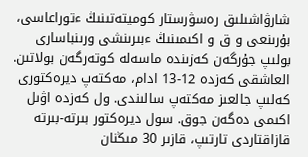شارۋاشىلىق رەسۋرستار كوميتەتىنىڭ ءتوراعاسى، بۇرىنعى و ق و اكىمىنىڭ ءبىرىنشى ورىنباسارى بولىپ جۇرگەن كەزىندە ماسەلە كوتەرگەن بولاتىن. العاشقى كەزدە 12-13 ادام، مەكتەپ ديرەكتورى كەلىپ جالعىز مەكتەپ سالىندى. ول كەزدە اۋىل اكىمى دەگەن جوق. سول ديرەكتور بىرتە-بىرتە قازاقتاردى تارتىپ، قازىر 30 مىڭنان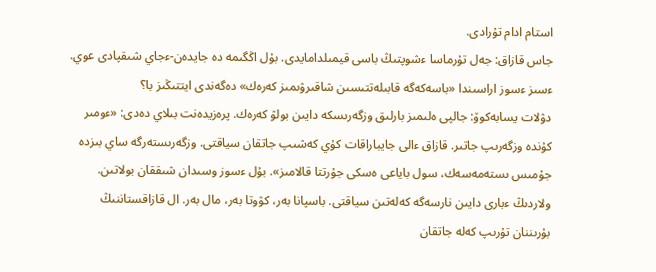استام ادام تۇرادى.
جاس قازاق: جەل تۇرماسا ءشوپتىڭ باسى قيمىلدامايدى. بۇل اڭگىمە دە جايدەن-ءجاي شىقپادى عوي. ءسىز ءسوز اراسىندا «باسەكەگە قابىلەتتىسىن شاقىرۋىمىز كەرەك» دەگەندى ايتتىڭىز با؟
دۋلات يسابەكوۆ: جالپى ەلىمىز بارلىق وزگەرىسكە دايىن بولۋ كەرەك. پرەزيدەنت بىلاي دەدى: «ءومىر كۇندە وزگەرىپ جاتىر. قازاق ءالى جايباراقات كۇي كەشىپ جاتقان سياقتى. وزگەرىستەرگە ساي بىزدە جۇمىس ىستەمەسەك، سول باياعى ەسكى جۇرتتا قالامىز». بۇل ءسوز وسىدان شىققان بولاتىن. ولاردىڭ ءبارى دايىن نارسەگە كەلەتىن سياقتى. باسپانا بەر، كۋوتا بەر، مال بەر. ال قازاقستاننىڭ بۇرىننان تۇرىپ كەلە جاتقان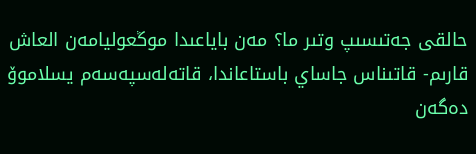حالقى جەتىسىپ وتىر ما؟ مەن باياعىدا موڭعوليامەن العاش قارىم- قاتىناس جاساي باستاعاندا، قاتەلەسپەسەم يسلاموۆ دەگەن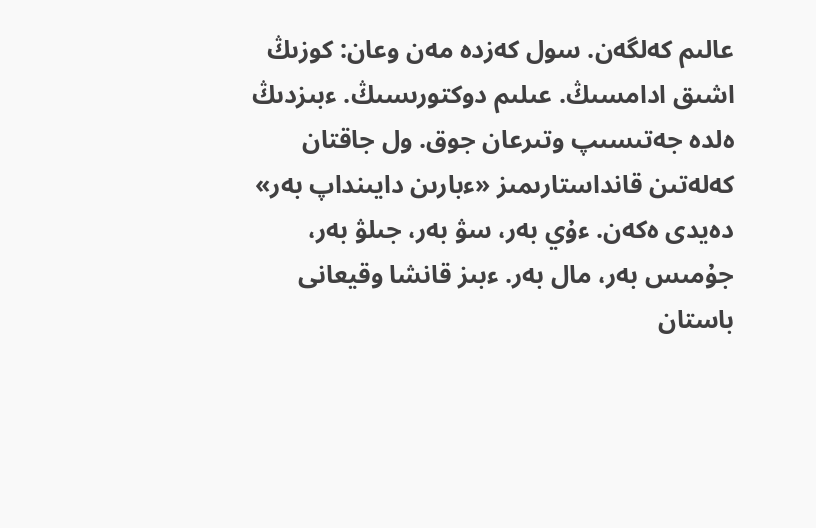عالىم كەلگەن. سول كەزدە مەن وعان: كوزىڭ اشىق ادامسىڭ. عىلىم دوكتورىسىڭ. ءبىزدىڭ ەلدە جەتىسىپ وتىرعان جوق. ول جاقتان كەلەتىن قانداستارىمىز «ءبارىن دايىنداپ بەر» دەيدى ەكەن. ءۇي بەر، سۋ بەر، جىلۋ بەر، جۇمىس بەر، مال بەر. ءبىز قانشا وقيعانى باستان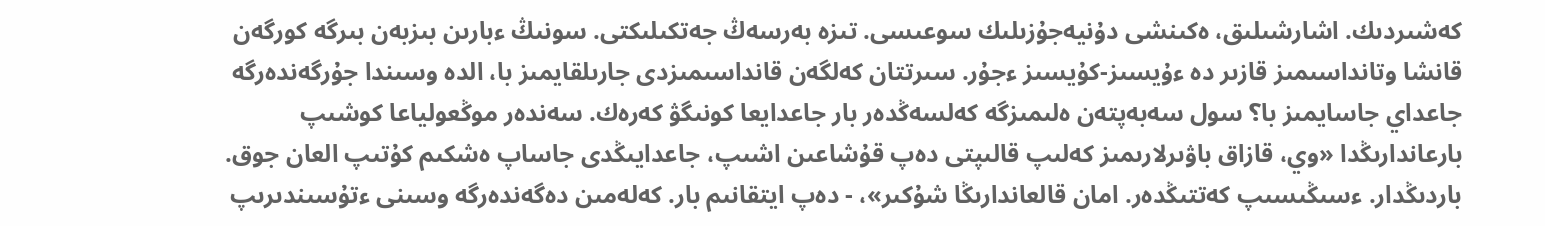كەشىردىك. اشارشىلىق، ەكىنشى دۇنيەجۇزىلىك سوعىسى. تىزە بەرسەڭ جەتكىلىكتى. سونىڭ ءبارىن بىزبەن بىرگە كورگەن قانشا وتانداسىمىز قازىر دە ءۇيسىز-كۇيسىز ءجۇر. سىرتتان كەلگەن قانداسىمىزدى جارىلقايمىز با، الدە وسىندا جۇرگەندەرگە جاعداي جاسايمىز با؟ سول سەبەپتەن ەلىمىزگە كەلسەڭدەر بار جاعدايعا كونىگۋ كەرەك. سەندەر موڭعولياعا كوشىپ بارعاندارىڭدا «وي، قازاق باۋىرلارىمىز كەلىپ قالىپتى دەپ قۇشاعىن اشىپ، جاعدايىڭدى جاساپ ەشكىم كۇتىپ العان جوق. باردىڭدار. ءسىڭىسىپ كەتتىڭدەر. امان قالعاندارىڭا شۇكىر»، - دەپ ايتقانىم بار. كەلەمىن دەگەندەرگە وسىنى ءتۇسىندىرىپ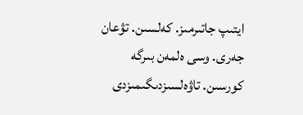ايتىپ جاتىرمىز. كەلسىن. تۋعان جەرى. وسى ەلمەن بىرگە كورسىن. تاۋەلسىزدىگىمىزدى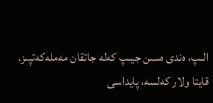الىپ، ەندى ەسىن جيىپ كەلە جاتقان مەملەكەتپىز. قايتا ولار كەلسە، پايداسى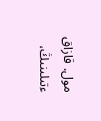مول. قازاق ءتىلىنىڭ،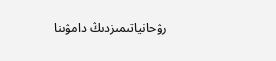رۋحانياتىمىزدىڭ دامۋىنا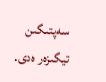سەپتىگىن تيگىزەر ەدى.